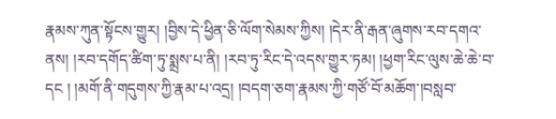རྣམས་ཀུན་སྟོངས་གྱུར། །བྱིས་དེ་ཕྱིན་ཅི་ལོག་སེམས་ཀྱིས། །དེར་ནི་རྒན་ཞུགས་རབ་དགའ་ནས། །རབ་དགོད་ཚིག་ཏུ་སྨྲས་པ་ནི། །རབ་ཏུ་རིང་དེ་འདས་གྱུར་ཏམ། །ཕྱག་རིང་ལུས་ཆེ་ཆེ་བ་དང ། །མགོ་ནི་གདུགས་ཀྱི་རྣམ་པ་འདྲ། །བདག་ཅག་རྣམས་ཀྱི་གཙོ་བོ་མཆོག་།བསླབ་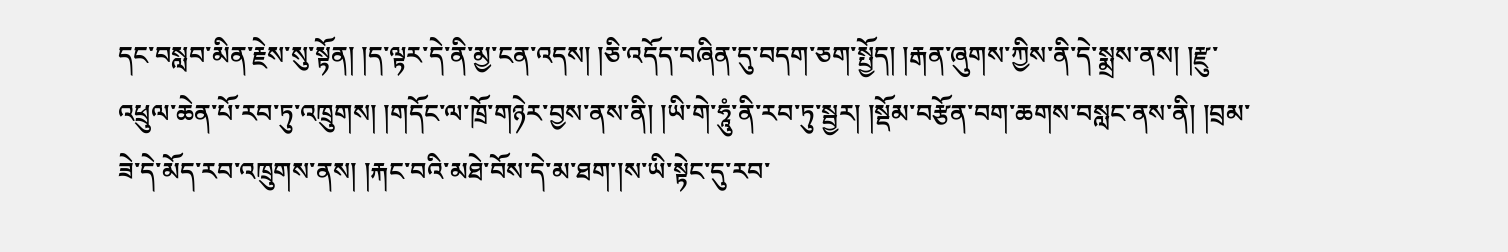དང་བསླབ་མིན་རྗེས་སུ་སྟོན། །ད་ལྟར་དེ་ནི་མྱ་ངན་འདས། །ཅི་འདོད་བཞིན་དུ་བདག་ཅག་སྤྱོད། །རྒན་ཞུགས་ཀྱིས་ནི་དེ་སྨྲས་ནས། །རྫུ་འཕྲུལ་ཆེན་པོ་རབ་ཏུ་འཁྲུགས། །གདོང་ལ་ཁྲོ་གཉེར་བྱས་ནས་ནི། །ཡི་གེ་ཧཱུཾ་ནི་རབ་ཏུ་སྦྱར། །སྡོམ་བརྩོན་བག་ཆགས་བསླང་ནས་ནི། །བྲམ་ཟེ་དེ་མོད་རབ་འཁྲུགས་ནས། །རྐང་བའི་མཐེ་བོས་དེ་མ་ཐག་།ས་ཡི་སྟེང་དུ་རབ་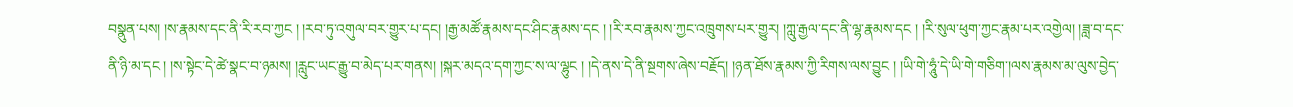བསྣུན་པས། །ས་རྣམས་དང་ནི་རི་རབ་ཀྱང ། །རབ་ཏུ་འགུལ་བར་གྱུར་པ་དང། །རྒྱ་མཚོ་རྣམས་དང་ཤིང་རྣམས་དང ། །རི་རབ་རྣམས་ཀྱང་འཁྲུགས་པར་གྱུར། །ཀླུ་རྒྱལ་དང་ནི་ལྷ་རྣམས་དང ། །རི་སུལ་ཕུག་ཀྱང་རྣམ་པར་འགྱེལ། །ཟླ་བ་དང་ནི་ཉི་མ་དང ། །ས་སྟེང་དེ་ཚེ་སྣང་བ་ཉམས། །རླུང་ཡང་རྒྱུ་བ་མེད་པར་གནས། །སྐར་མདའ་དག་ཀྱང་ས་ལ་ལྷུང ། །དེ་ནས་དེ་ནི་སྔགས་ཞེས་བརྗོད། །ཉན་ཐོས་རྣམས་ཀྱི་རིགས་ལས་བྱུང ། །ཡི་གེ་ཧཱུཾ་དེ་ཡི་གེ་གཅིག་།ལས་རྣམས་མ་ལུས་བྱེད་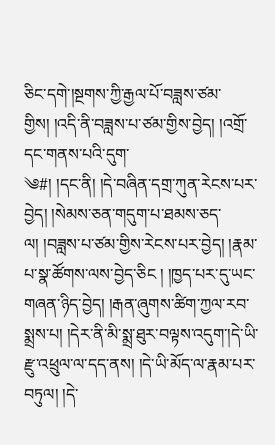ཅིང་དགེ་།སྔགས་ཀྱི་རྒྱལ་པོ་བཟླས་ཙམ་གྱིས། །འདི་ནི་བཟླས་པ་ཙམ་གྱིས་བྱེད། །འགྲོ་དང་གནས་པའི་དུག་
༄#། །དང་ནི། །དེ་བཞིན་དགྲ་ཀུན་རེངས་པར་བྱེད། །སེམས་ཅན་གདུག་པ་ཐམས་ཅད་ལ། །བཟླས་པ་ཙམ་གྱིས་རེངས་པར་བྱེད། །རྣམ་པ་སྣ་ཚོགས་ལས་བྱེད་ཅིང ། །ཁྱད་པར་དུ་ཡང་གཞན་ཉིད་བྱེད། །རྒན་ཞུགས་ཚིག་ཀྱལ་རབ་སྨྲས་པ། །དེར་ནི་མི་སྨྲ་ཐུར་བལྟས་འདུག་།དེ་ཡི་རྫུ་འཕྲུལ་ལ་དད་ནས། །དེ་ཡི་མོད་ལ་རྣམ་པར་བཏུལ། །དེ་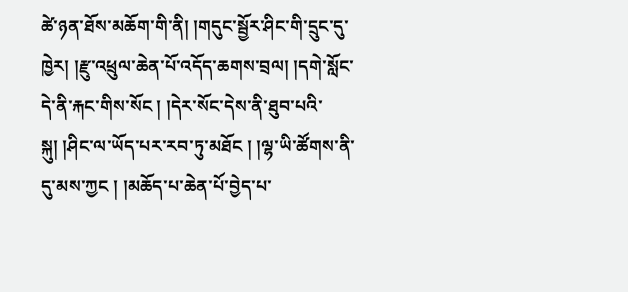ཚེ་ཉན་ཐོས་མཆོག་གི་ནི། །གདུང་སྦྱོར་ཤིང་གི་དྲུང་དུ་ཁྱེར། །རྫུ་འཕྲུལ་ཆེན་པོ་འདོད་ཆགས་བྲལ། །དགེ་སློང་དེ་ནི་རྐང་གིས་སོང ། །དེར་སོང་དེས་ནི་ཐུབ་པའི་སྐུ། །ཤིང་ལ་ཡོད་པར་རབ་ཏུ་མཐོང ། །ལྷ་ཡི་ཚོགས་ནི་དུ་མས་ཀྱང ། །མཆོད་པ་ཆེན་པོ་བྱེད་པ་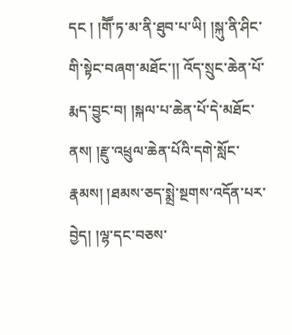དང ། །གཽ་ཏ་མ་ནི་ཐུབ་པ་ཡི། །སྐུ་ནི་ཤིང་གི་སྟེང་བཞག་མཐོང་།། འོད་སྲུང་ཆེན་པོ་རྨད་བྱུང་བ། །སྐལ་པ་ཆེན་པོ་དེ་མཐོང་ནས། །རྫུ་འཕྲུལ་ཆེན་པོའི་དགེ་སློང་རྣམས། །ཐམས་ཅད་སྨྲེ་སྔགས་འདོན་པར་བྱེད། །ལྷ་དང་བཅས་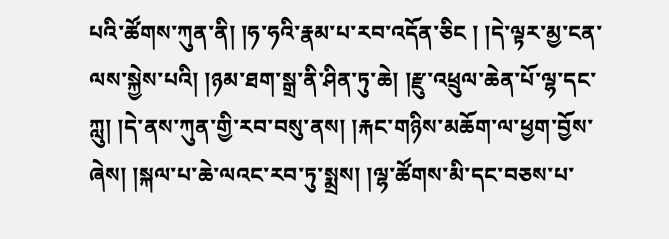པའི་ཚོགས་ཀུན་ནི། །ཧ་ཧའི་རྣམ་པ་རབ་འདོན་ཅིང ། །དེ་ལྟར་མྱ་ངན་ལས་སྐྱེས་པའི། །ཉམ་ཐག་སྒྲ་ནི་ཤིན་ཏུ་ཆེ། །རྫུ་འཕྲུལ་ཆེན་པོ་ལྷ་དང་ཀླུ། །དེ་ནས་ཀུན་གྱི་རབ་བསུ་ནས། །རྐང་གཉིས་མཆོག་ལ་ཕྱག་བྱོས་ཞེས། །སྐལ་པ་ཆེ་ལའང་རབ་ཏུ་སྨྲས། །ལྷ་ཚོགས་མི་དང་བཅས་པ་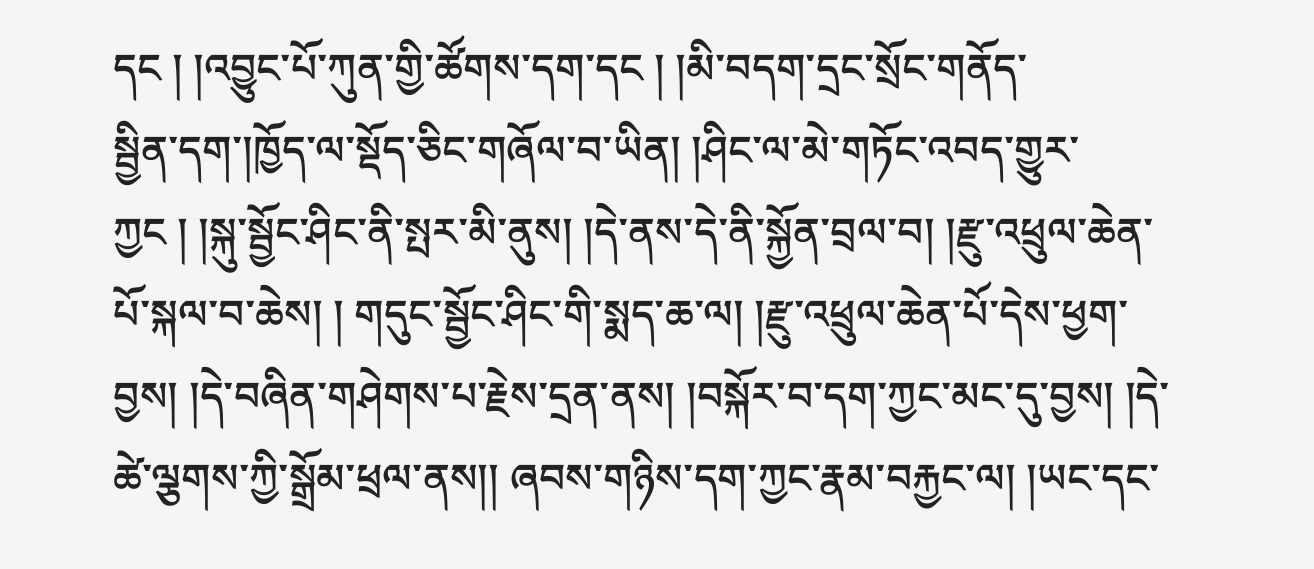དང ། །འབྱུང་པོ་ཀུན་གྱི་ཚོགས་དག་དང ། །མི་བདག་དྲང་སྲོང་གནོད་
སྦྱིན་དག་།ཁྱོད་ལ་སྡོད་ཅིང་གཞོལ་བ་ཡིན། །ཤིང་ལ་མེ་གཏོང་འབད་གྱུར་ཀྱང ། །སྐུ་སྦྱོང་ཤིང་ནི་སྤར་མི་ནུས། །དེ་ནས་དེ་ནི་སྐྱོན་བྲལ་བ། །རྫུ་འཕྲུལ་ཆེན་པོ་སྐལ་བ་ཆེས། ། གདུང་སྦྱོང་ཤིང་གི་སྨད་ཆ་ལ། །རྫུ་འཕྲུལ་ཆེན་པོ་དེས་ཕྱག་བྱས། །དེ་བཞིན་གཤེགས་པ་རྗེས་དྲན་ནས། །བསྐོར་བ་དག་ཀྱང་མང་དུ་བྱས། །དེ་ཚེ་ལྕགས་ཀྱི་སྒྲོམ་ཕྲལ་ནས།། ཞབས་གཉིས་དག་ཀྱང་རྣམ་བརྐྱང་ལ། །ཡང་དང་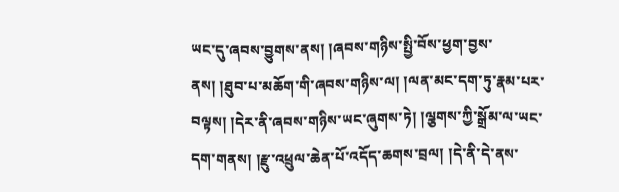ཡང་དུ་ཞབས་བྱུགས་ནས། །ཞབས་གཉིས་སྤྱི་བོས་ཕྱག་བྱས་ནས། །ཐུབ་པ་མཆོག་གི་ཞབས་གཉིས་ལ། །ལན་མང་དག་ཏུ་རྣམ་པར་བལྟས། །དེར་ནི་ཞབས་གཉིས་ཡང་ཞུགས་ཏེ། །ལྕགས་ཀྱི་སྒྲོམ་ལ་ཡང་དག་གནས། །རྫུ་འཕྲུལ་ཆེན་པོ་འདོད་ཆགས་བྲལ། །དེ་ནི་དེ་ནས་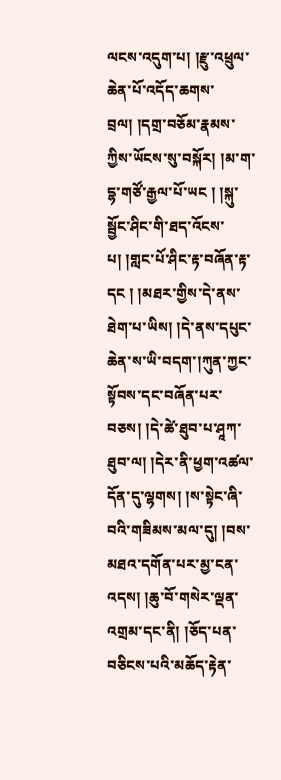ལངས་འདུག་པ། །རྫུ་འཕྲུལ་ཆེན་པོ་འདོད་ཆགས་བྲལ། །དགྲ་བཅོམ་རྣམས་ཀྱིས་ཡོངས་སུ་བསྐོར། །མ་ག་དྷ་གཙོ་རྒྱལ་པོ་ཡང ། །སྐུ་སྦྱོང་ཤིང་གི་ཐད་འོངས་པ། །གླང་པོ་ཤིང་རྟ་བཞོན་རྟ་དང ། །མཐར་གྱིས་དེ་ནས་ཐེག་པ་ཡིས། །དེ་ནས་དཔུང་ཆེན་ས་ཡི་བདག་།ཀུན་ཀྱང་སྟོབས་དང་བཞོན་པར་བཅས། །དེ་ཚེ་ཐུབ་པ་ཤཱཀ་ཐུབ་ལ། །དེར་ནི་ཕྱག་འཚལ་དོན་དུ་ལྷགས། །ས་སྟེང་ཞི་བའི་གཟིམས་མལ་དུ། །བས་མཐའ་དགོན་པར་མྱ་ངན་འདས། །ཆུ་བོ་གསེར་ལྡན་འགྲམ་དང་ནི། །ཅོད་པན་བཅིངས་པའི་མཆོད་རྟེན་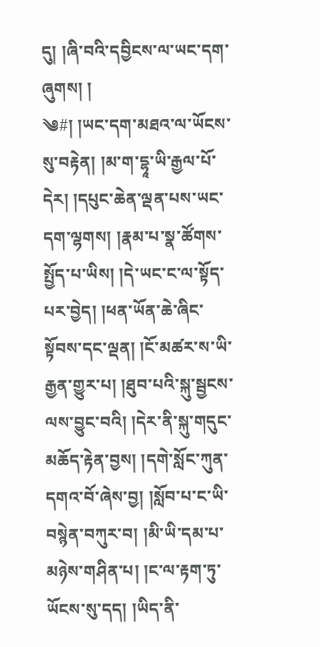དུ། །ཞི་བའི་དབྱིངས་ལ་ཡང་དག་ཞུགས། །
༄#། །ཡང་དག་མཐའ་ལ་ཡོངས་སུ་བརྟེན། །མ་ག་དྷཱ་ཡི་རྒྱལ་པོ་དེར། །དཔུང་ཆེན་ལྡན་པས་ཡང་དག་ལྷགས། །རྣམ་པ་སྣ་ཚོགས་སྤྱོད་པ་ཡིས། །དེ་ཡང་ང་ལ་སྟོད་པར་བྱེད། །ཕན་ཡོན་ཆེ་ཞིང་སྟོབས་དང་ལྡན། །ངོ་མཚར་ས་ཡི་རྒྱན་གྱུར་པ། །ཐུབ་པའི་སྐུ་སྦྱངས་ལས་བྱུང་བའི། །དེར་ནི་སྐུ་གདུང་མཆོད་རྟེན་བྱས། །དགེ་སློང་ཀུན་དགའ་བོ་ཞེས་བྱ། །སློབ་པ་ང་ཡི་བསྙེན་བཀུར་བ། །མི་ཡི་དམ་པ་མཉེས་གཤིན་པ། །ང་ལ་རྟག་ཏུ་ཡོངས་སུ་དད། །ཡིད་ནི་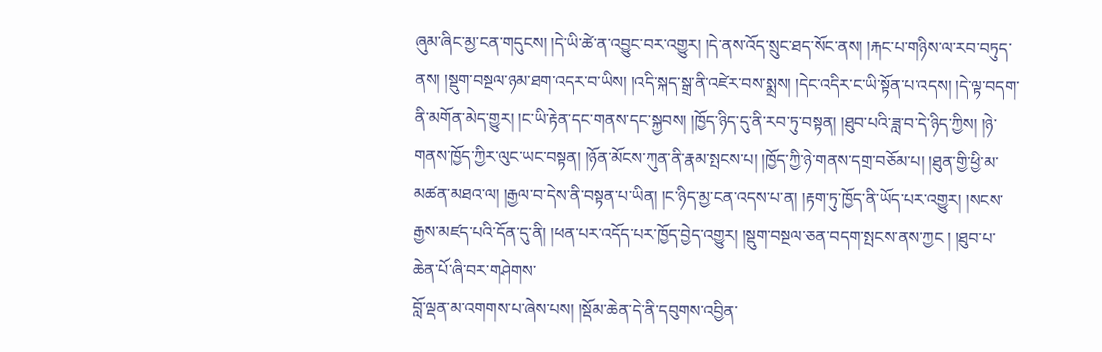ཞུམ་ཞིང་མྱ་ངན་གདུངས། །དེ་ཡི་ཚེ་ན་འབྱུང་བར་འགྱུར། །དེ་ནས་འོད་སྲུང་ཐད་སོང་ནས། །རྐང་པ་གཉིས་ལ་རབ་བཏུད་ནས། །སྡུག་བསྔལ་ཉམ་ཐག་འདར་བ་ཡིས། །འདི་སྐད་སྒྲ་ནི་འཛེར་བས་སྨྲས། །དེང་འདིར་ང་ཡི་སྟོན་པ་འདས། །དེ་ལྟ་བདག་ནི་མགོན་མེད་གྱུར། །ང་ཡི་རྟེན་དང་གནས་དང་སྐྱབས། །ཁྱོད་ཉིད་དུ་ནི་རབ་ཏུ་བསྟན། །ཐུབ་པའི་ཟླ་བ་དེ་ཉིད་ཀྱིས། །ཉེ་གནས་ཁྱོད་ཀྱིར་ལུང་ཡང་བསྟན། །ཉོན་མོངས་ཀུན་ནི་རྣམ་སྤངས་པ། །ཁྱོད་ཀྱི་ཉེ་གནས་དགྲ་བཅོམ་པ། །ཐུན་གྱི་ཕྱི་མ་མཚན་མཐའ་ལ། །རྒྱལ་བ་དེས་ནི་བསྟན་པ་ཡིན། །ང་ཉིད་མྱ་ངན་འདས་པ་ན། །རྟག་ཏུ་ཁྱོད་ནི་ཡོད་པར་འགྱུར། །སངས་རྒྱས་མཛད་པའི་དོན་དུ་ནི། །ཕན་པར་འདོད་པར་ཁྱོད་བྱེད་འགྱུར། །སྡུག་བསྔལ་ཅན་བདག་སྤངས་ནས་ཀྱང ། །ཐུབ་པ་ཆེན་པོ་ཞི་བར་གཤེགས་
བློ་ལྡན་མ་འགགས་པ་ཞེས་པས། །སྡོམ་ཆེན་དེ་ནི་དབུགས་འབྱིན་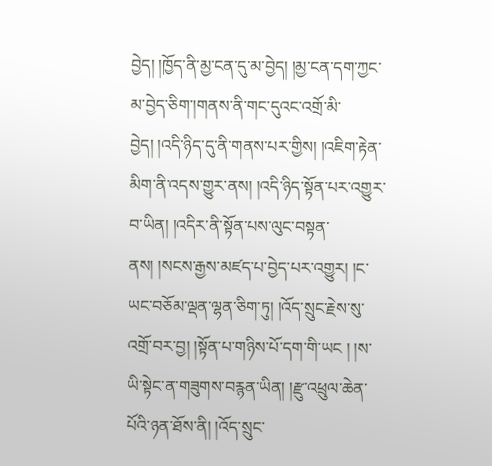བྱེད། །ཁྱོད་ནི་མྱ་ངན་དུ་མ་བྱེད། །མྱ་ངན་དག་ཀྱང་མ་བྱེད་ཅིག་།གནས་ནི་གང་དུའང་འགྲོ་མི་བྱེད། །འདི་ཉིད་དུ་ནི་གནས་པར་གྱིས། །འཇིག་རྟེན་མིག་ནི་འདས་གྱུར་ནས། །འདི་ཉིད་སྟོན་པར་འགྱུར་བ་ཡིན། །འདིར་ནི་སྟོན་པས་ལུང་བསྟན་ནས། །སངས་རྒྱས་མཛད་པ་བྱེད་པར་འགྱུར། །ང་ཡང་བཅོམ་ལྡན་ལྷན་ཅིག་ཏུ། །འོད་སྲུང་རྗེས་སུ་འགྲོ་བར་བྱ། །སྟོན་པ་གཉིས་པོ་དག་གི་ཡང ། །ས་ཡི་སྟེང་ན་གཟུགས་བརྙན་ཡིན། །རྫུ་འཕྲུལ་ཆེན་པོའི་ཉན་ཐོས་ནི། །འོད་སྲུང་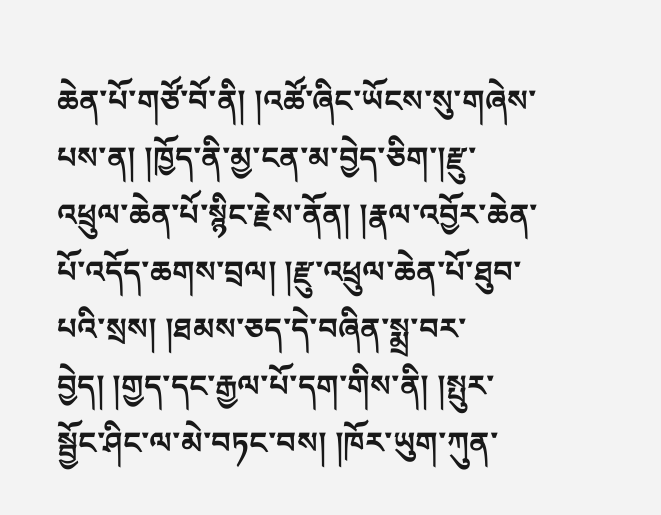ཆེན་པོ་གཙོ་བོ་ནི། །འཚོ་ཞིང་ཡོངས་སུ་གཞེས་པས་ན། །ཁྱོད་ནི་མྱ་ངན་མ་བྱེད་ཅིག་།རྫུ་འཕྲུལ་ཆེན་པོ་སྙིང་རྗེས་ནོན། །རྣལ་འབྱོར་ཆེན་པོ་འདོད་ཆགས་བྲལ། །རྫུ་འཕྲུལ་ཆེན་པོ་ཐུབ་པའི་སྲས། །ཐམས་ཅད་དེ་བཞིན་སྨྲ་བར་བྱེད། །གྱད་དང་རྒྱལ་པོ་དག་གིས་ནི། །སྤུར་སྦྱོང་ཤིང་ལ་མེ་བཏང་བས། །ཁོར་ཡུག་ཀུན་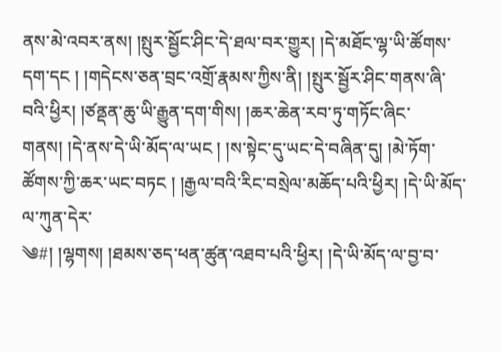ནས་མེ་འབར་ནས། །སྤུར་སྦྱོང་ཤིང་དེ་ཐལ་བར་གྱུར། །དེ་མཐོང་ལྷ་ཡི་ཚོགས་དག་དང ། །གདེངས་ཅན་བྲང་འགྲོ་རྣམས་ཀྱིས་ནི། །སྤུར་སྦྱོར་ཤིང་གནས་ཞི་བའི་ཕྱིར། །ཙནྡན་ཆུ་ཡི་རྒྱུན་དག་གིས། །ཆར་ཆེན་རབ་ཏུ་གཏོང་ཞིང་གནས། །དེ་ནས་དེ་ཡི་མོད་ལ་ཡང ། །ས་སྟེང་དུ་ཡང་དེ་བཞིན་དུ། །མེ་ཏོག་ཚོགས་ཀྱི་ཆར་ཡང་བཏང ། །རྒྱལ་བའི་རིང་བསྲེལ་མཆོད་པའི་ཕྱིར། །དེ་ཡི་མོད་ལ་ཀུན་དེར་
༄#། །ལྷགས། །ཐམས་ཅད་ཕན་ཚུན་འཐབ་པའི་ཕྱིར། །དེ་ཡི་མོད་ལ་བྱ་བ་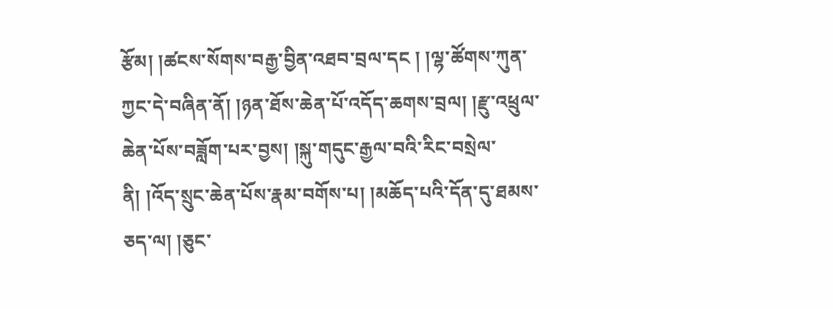རྩོམ། །ཚངས་སོགས་བརྒྱ་བྱིན་འཐབ་བྲལ་དང ། །ལྷ་ཚོགས་ཀུན་ཀྱང་དེ་བཞིན་ནོ། །ཉན་ཐོས་ཆེན་པོ་འདོད་ཆགས་བྲལ། །རྫུ་འཕྲུལ་ཆེན་པོས་བཟློག་པར་བྱས། །སྐུ་གདུང་རྒྱལ་བའི་རིང་བསྲེལ་ནི། །འོད་སྲུང་ཆེན་པོས་རྣམ་བགོས་པ། །མཆོད་པའི་དོན་དུ་ཐམས་ཅད་ལ། །ཅུང་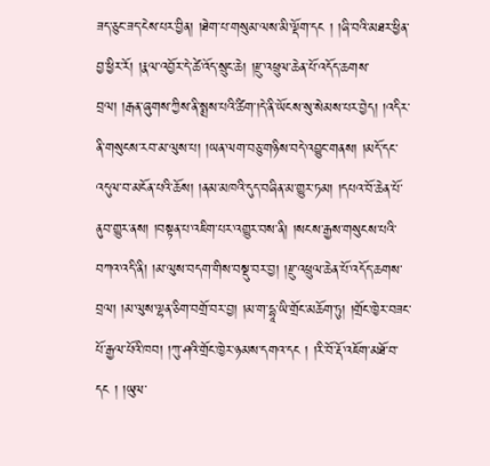ཟད་ཅུང་ཟད་ངེས་པར་བྱིན། །ཐེག་པ་གསུམ་ལས་མི་ལྡོག་དང ། །ཞི་བའི་མཐར་ཕྱིན་བྱ་ཕྱིར་རོ། །རྣལ་འབྱོར་དེ་ཚེ་འོད་སྲུང་ཆེ། །རྫུ་འཕྲུལ་ཆེན་པོ་འདོད་ཆགས་བྲལ། །རྒན་ཞུགས་ཀྱིས་ནི་སྨྲས་པའི་ཚིག་།དེ་ནི་ཡོངས་སུ་སེམས་པར་བྱེད། །འདིར་ནི་གསུངས་རབ་མ་ལུས་པ། །ཡན་ལག་བཅུ་གཉིས་བདེ་འབྱུང་གནས། །མདོ་དང་འདུལ་བ་མངོན་པའི་ཆོས། །ནམ་མཁའི་དུད་བཞིན་མ་གྱུར་ཏམ། །དཔའ་བོ་ཆེན་པོ་ནུབ་གྱུར་ནས། །བསྟན་པ་འཇིག་པར་འགྱུར་བས་ནི། །སངས་རྒྱས་གསུངས་པའི་བཀའ་འདི་ནི། །མ་ལུས་བདག་གིས་བསྡུ་བར་བྱ། །རྫུ་འཕྲུལ་ཆེན་པོ་འདོད་ཆགས་བྲལ། །མ་ལུས་ལྷན་ཅིག་བགྲོ་བར་བྱ། །མ་ག་དྷཱ་ཡི་གྲོང་མཆོག་ཏུ། །གྲོང་ཁྱེར་བཟང་པོ་རྒྱལ་པོའི་ཁབ། །ཀུ་ཤའི་གྲོང་ཁྱེར་ཉམས་དགའ་དང ། །རི་བོ་རྡོ་འཇོག་མཐོ་བ་དང ། །ཡུལ་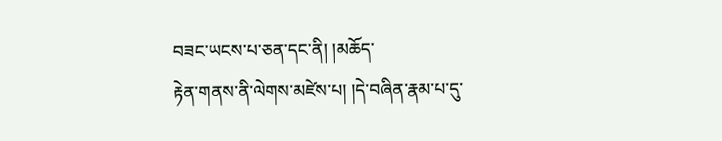བཟང་ཡངས་པ་ཅན་དང་ནི། །མཆོད་
རྟེན་གནས་ནི་ལེགས་མཛེས་པ། །དེ་བཞིན་རྣམ་པ་དུ་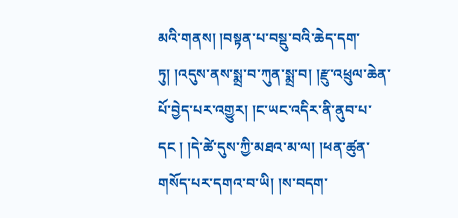མའི་གནས། །བསྟན་པ་བསྡུ་བའི་ཆེད་དག་ཏུ། །འདུས་ནས་སྨྲ་བ་ཀུན་སྨྲ་བ། །རྫུ་འཕྲུལ་ཆེན་པོ་བྱེད་པར་འགྱུར། །ང་ཡང་འདིར་ནི་ནུབ་པ་དང ། །དེ་ཚེ་དུས་ཀྱི་མཐའ་མ་ལ། །ཕན་ཚུན་གསོད་པར་དགའ་བ་ཡི། །ས་བདག་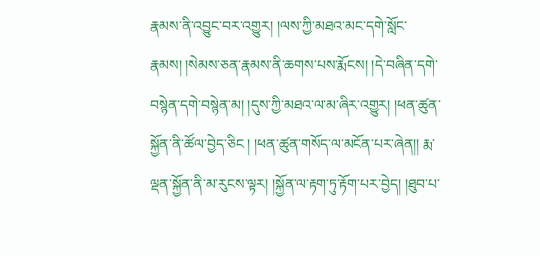རྣམས་ནི་འབྱུང་བར་འགྱུར། །ལས་ཀྱི་མཐའ་མང་དགེ་སློང་རྣམས། །སེམས་ཅན་རྣམས་ནི་ཆགས་པས་རྨོངས། །དེ་བཞིན་དགེ་བསྙེན་དགེ་བསྙེན་མ། །དུས་ཀྱི་མཐའ་ལ་མ་ཞིར་འགྱུར། །ཕན་ཚུན་སྐྱོན་ནི་ཚོལ་བྱེད་ཅིང ། །ཕན་ཚུན་གསོད་ལ་མངོན་པར་ཞེན།། རྨ་ལྡན་སྐྱོན་ནི་མ་རུངས་ལྟར། །སྐྱོན་ལ་རྟག་ཏུ་རྟོག་པར་བྱེད། །ཐུབ་པ་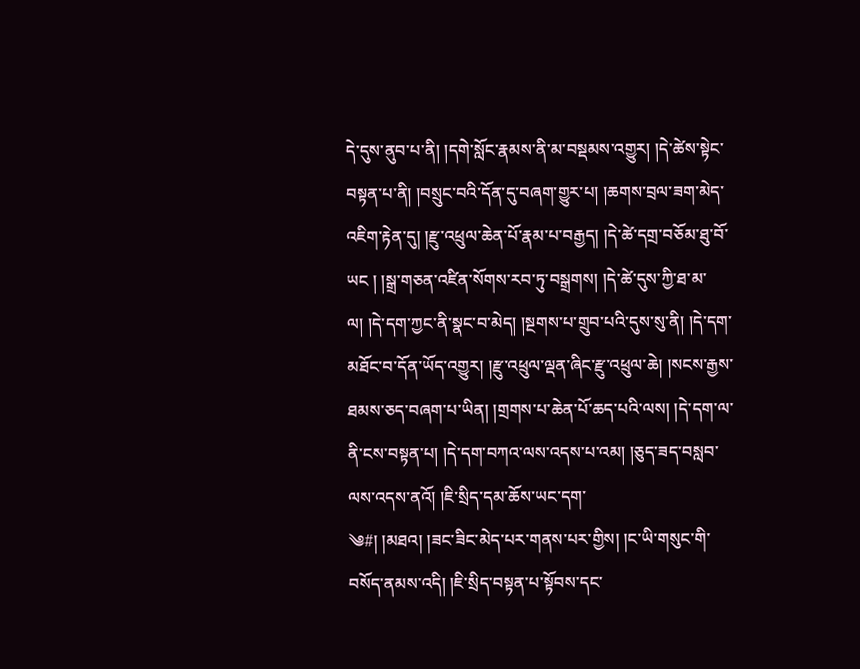དེ་དུས་ནུབ་པ་ནི། །དགེ་སློང་རྣམས་ནི་མ་བསྡམས་འགྱུར། །དེ་ཚེས་སྟེང་བསྟན་པ་ནི། །བསྲུང་བའི་དོན་དུ་བཞག་གྱུར་པ། །ཆགས་བྲལ་ཟག་མེད་འཇིག་རྟེན་དུ། །རྫུ་འཕྲུལ་ཆེན་པོ་རྣམ་པ་བརྒྱད། །དེ་ཚེ་དགྲ་བཅོམ་ཐུ་བོ་ཡང ། །སྒྲ་གཅན་འཛིན་སོགས་རབ་ཏུ་བསྒྲགས། །དེ་ཚེ་དུས་ཀྱི་ཐ་མ་ལ། །དེ་དག་ཀྱང་ནི་སྣང་བ་མེད། །སྔགས་པ་གྲུབ་པའི་དུས་སུ་ནི། །དེ་དག་མཐོང་བ་དོན་ཡོད་འགྱུར། །རྫུ་འཕྲུལ་ལྡན་ཞིང་རྫུ་འཕྲུལ་ཆེ། །སངས་རྒྱས་ཐམས་ཅད་བཞག་པ་ཡིན། །གྲགས་པ་ཆེན་པོ་ཆད་པའི་ལས། །དེ་དག་ལ་ནི་ངས་བསྟན་པ། །དེ་དག་བཀའ་ལས་འདས་པ་འམ། །ཅུད་ཟད་བསླབ་ལས་འདས་ནའོ། །ཇི་སྲིད་དམ་ཆོས་ཡང་དག་
༄#། །མཐའ། །ཟང་ཟིང་མེད་པར་གནས་པར་གྱིས། །ང་ཡི་གསུང་གི་བསོད་ནམས་འདི། །ཇི་སྲིད་བསྟན་པ་སྟོབས་དང་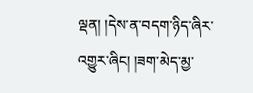ལྡན། །དེས་ན་བདག་ཉིད་ཞིར་འགྱུར་ཞིང། །ཟག་མེད་མྱ་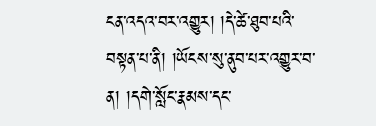ངན་འདའ་བར་འགྱུར། །དེ་ཚེ་ཐུབ་པའི་བསྟན་པ་ནི། །ཡོངས་སུ་ནུབ་པར་འགྱུར་བ་ན། །དགེ་སློང་རྣམས་དང་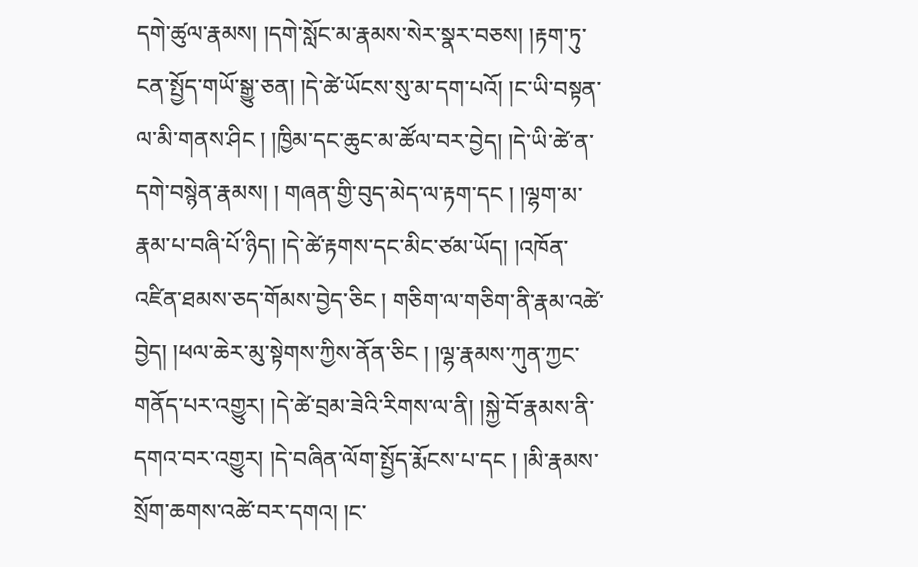དགེ་ཚུལ་རྣམས། །དགེ་སློང་མ་རྣམས་སེར་སྣར་བཅས། །རྟག་ཏུ་ངན་སྤྱོད་གཡོ་སྒྱུ་ཅན། །དེ་ཚེ་ཡོངས་སུ་མ་དག་པའོ། །ང་ཡི་བསྟན་ལ་མི་གནས་ཤིང ། །ཁྱིམ་དང་ཆུང་མ་ཚོལ་བར་བྱེད། །དེ་ཡི་ཚེ་ན་དགེ་བསྙེན་རྣམས། ། གཞན་གྱི་བུད་མེད་ལ་རྟག་དང ། །ལྷག་མ་རྣམ་པ་བཞི་པོ་ཉིད། །དེ་ཚེ་རྟགས་དང་མིང་ཙམ་ཡོད། །འཁོན་འཛིན་ཐམས་ཅད་གོམས་བྱེད་ཅིང ། གཅིག་ལ་གཅིག་ནི་རྣམ་འཚེ་བྱེད། །ཕལ་ཆེར་མུ་སྟེགས་ཀྱིས་ནོན་ཅིང ། །ལྷ་རྣམས་ཀུན་ཀྱང་གནོད་པར་འགྱུར། །དེ་ཚེ་བྲམ་ཟེའི་རིགས་ལ་ནི། །སྐྱེ་བོ་རྣམས་ནི་དགའ་བར་འགྱུར། །དེ་བཞིན་ལོག་སྤྱོད་རྨོངས་པ་དང ། །མི་རྣམས་སྲོག་ཆགས་འཚེ་བར་དགའ། །ང་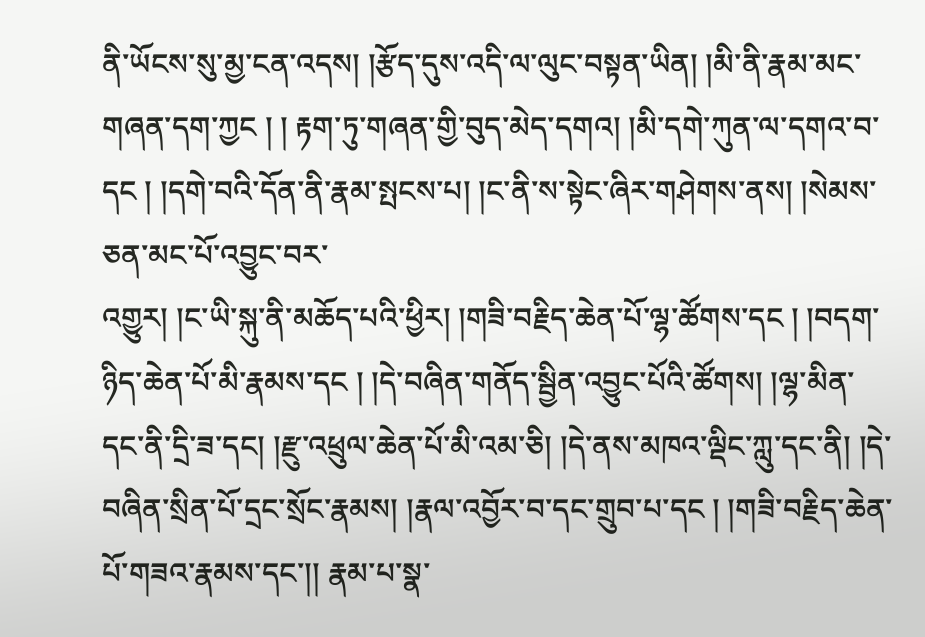ནི་ཡོངས་སུ་མྱ་ངན་འདས། །རྩོད་དུས་འདི་ལ་ལུང་བསྟན་ཡིན། །མི་ནི་རྣམ་མང་གཞན་དག་ཀྱང ། ། རྟག་ཏུ་གཞན་གྱི་བུད་མེད་དགའ། །མི་དགེ་ཀུན་ལ་དགའ་བ་དང ། །དགེ་བའི་དོན་ནི་རྣམ་སྤངས་པ། །ང་ནི་ས་སྟེང་ཞིར་གཤེགས་ནས། །སེམས་ཅན་མང་པོ་འབྱུང་བར་
འགྱུར། །ང་ཡི་སྐུ་ནི་མཆོད་པའི་ཕྱིར། །གཟི་བརྗིད་ཆེན་པོ་ལྷ་ཚོགས་དང ། །བདག་ཉིད་ཆེན་པོ་མི་རྣམས་དང ། །དེ་བཞིན་གནོད་སྦྱིན་འབྱུང་པོའི་ཚོགས། །ལྷ་མིན་དང་ནི་དྲི་ཟ་དང། །རྫུ་འཕྲུལ་ཆེན་པོ་མི་འམ་ཅི། །དེ་ནས་མཁའ་ལྡིང་ཀླུ་དང་ནི། །དེ་བཞིན་སྲིན་པོ་དྲང་སྲོང་རྣམས། །རྣལ་འབྱོར་བ་དང་གྲུབ་པ་དང ། །གཟི་བརྗིད་ཆེན་པོ་གཟའ་རྣམས་དང་།། རྣམ་པ་སྣ་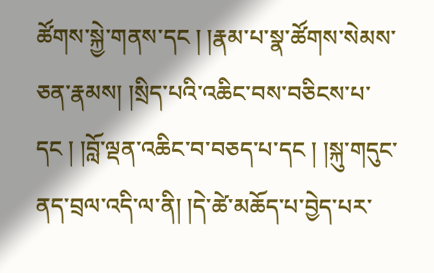ཚོགས་སྐྱེ་གནས་དང ། །རྣམ་པ་སྣ་ཚོགས་སེམས་ཅན་རྣམས། །སྲིད་པའི་འཆིང་བས་བཅིངས་པ་དང ། །བློ་ལྡན་འཆིང་བ་བཅད་པ་དང ། །སྐུ་གདུང་ནད་བྲལ་འདི་ལ་ནི། །དེ་ཚེ་མཆོད་པ་བྱེད་པར་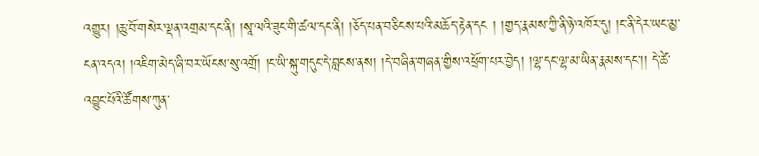འགྱུར། །ཆུ་བོ་གསེར་ལྡན་འགྲམ་དང་ནི། །སཱ་ལའི་ཟུང་གི་ཚལ་དང་ནི། །ཅོད་པན་བཅིངས་པའི་མཆོད་རྟེན་དང ། །གྱད་རྣམས་ཀྱི་ནི་ཉེ་འཁོར་དུ། །ང་ནི་དེར་ཡང་མྱ་ངན་འདའ། །འཇིག་མེད་ཞི་བར་ཡོངས་སུ་འགྲོ། །ང་ཡི་སྐུ་གདུང་དེ་བླངས་ནས། །དེ་བཞིན་གཞན་གྱིས་འཕྲོག་པར་བྱེད། །ལྷ་དང་ལྷ་མ་ཡིན་རྣམས་དང་།། དེ་ཚེ་འབྱུང་པོའི་ཚོགས་ཀུན་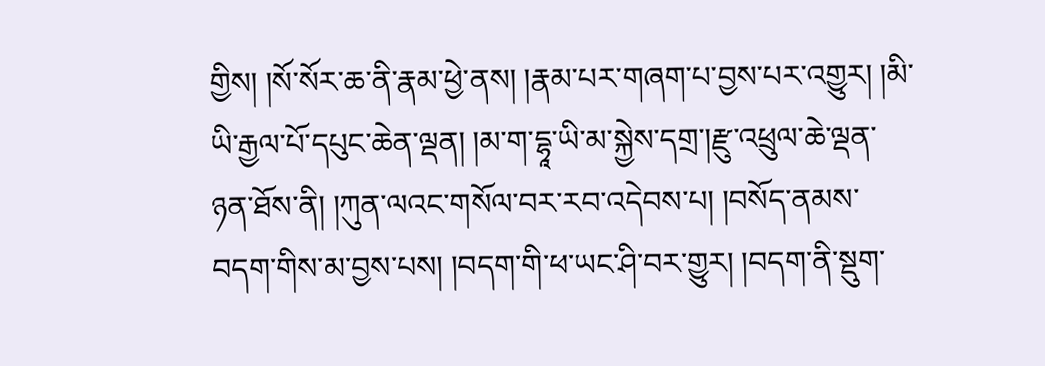གྱིས། །སོ་སོར་ཆ་ནི་རྣམ་ཕྱེ་ནས། །རྣམ་པར་གཞག་པ་བྱས་པར་འགྱུར། །མི་ཡི་རྒྱལ་པོ་དཔུང་ཆེན་ལྡན། །མ་ག་དྷཱ་ཡི་མ་སྐྱེས་དགྲ་།རྫུ་འཕྲུལ་ཆེ་ལྡན་ཉན་ཐོས་ནི། །ཀུན་ལའང་གསོལ་བར་རབ་འདེབས་པ། །བསོད་ནམས་བདག་གིས་མ་བྱས་པས། །བདག་གི་ཕ་ཡང་ཤི་བར་གྱུར། །བདག་ནི་སྡུག་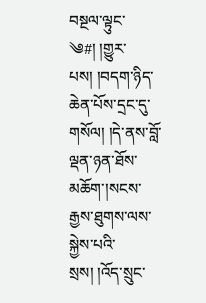བསྔལ་ལྟུང་
༄#། །གྱུར་པས། །བདག་ཉིད་ཆེན་པོས་དྲང་དུ་གསོལ། །དེ་ནས་བློ་ལྡན་ཉན་ཐོས་མཆོག་།སངས་རྒྱས་ཐུགས་ལས་སྐྱེས་པའི་སྲས། །འོད་སྲུང་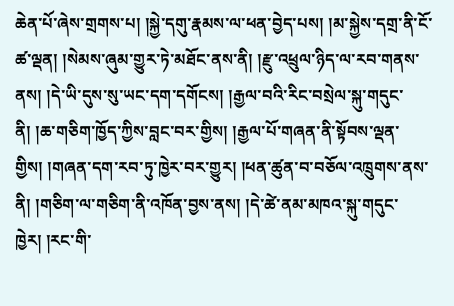ཆེན་པོ་ཞེས་གྲགས་པ། །སྐྱེ་དགུ་རྣམས་ལ་ཕན་བྱེད་པས། །མ་སྐྱེས་དགྲ་ནི་ངོ་ཚ་ལྡན། །སེམས་ཞུམ་གྱུར་ཏེ་མཐོང་ནས་ནི། །རྫུ་འཕྲུལ་ཉིད་ལ་རབ་གནས་ནས། །དེ་ཡི་དུས་སུ་ཡང་དག་དགོངས། །རྒྱལ་བའི་རིང་བསྲེལ་སྐུ་གདུང་ནི། །ཆ་གཅིག་ཁྱོད་ཀྱིས་བླང་བར་གྱིས། །རྒྱལ་པོ་གཞན་ནི་སྟོབས་ལྡན་གྱིས། །གཞན་དག་རབ་ཏུ་ཁྱེར་བར་གྱུར། །ཕན་ཚུན་བ་བཅོལ་འཁྲུགས་ནས་ནི། །གཅིག་ལ་གཅིག་ནི་འཁོན་བྱས་ནས། །དེ་ཚེ་ནམ་མཁའ་སྐུ་གདུང་ཁྱེར། །རང་གི་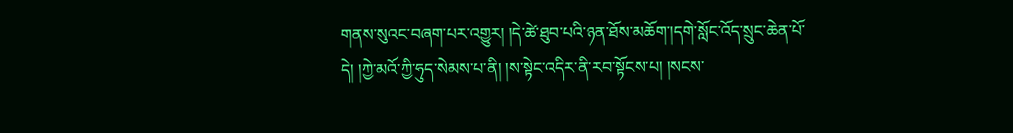གནས་སུའང་བཞག་པར་འགྱུར། །དེ་ཚེ་ཐུབ་པའི་ཉན་ཐོས་མཆོག་།དགེ་སློང་འོད་སྲུང་ཆེན་པོ་དེ། །ཀྱེ་མའོ་ཀྱི་ཧུད་སེམས་པ་ནི། །ས་སྟེང་འདིར་ནི་རབ་སྟོངས་པ། །སངས་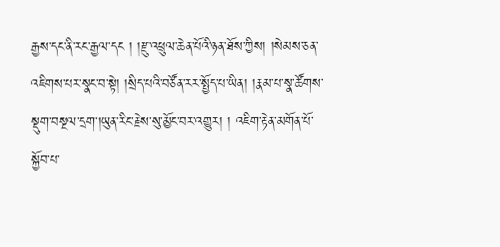རྒྱས་དང་ནི་རང་རྒྱལ་དང ། །རྫུ་འཕྲུལ་ཆེན་པོའི་ཉན་ཐོས་ཀྱིས། །སེམས་ཅན་འཇིགས་པར་སྣང་བ་སྟེ། །སྲིད་པའི་བཙོན་རར་སྤྱོད་པ་ཡིན། །རྣམ་པ་སྣ་ཚོགས་སྡུག་བསྔལ་དྲག་།ཡུན་རིང་རྗེས་སུ་མྱོང་བར་འགྱུར། ། འཇིག་རྟེན་མགོན་པོ་སྐྱོབ་པ་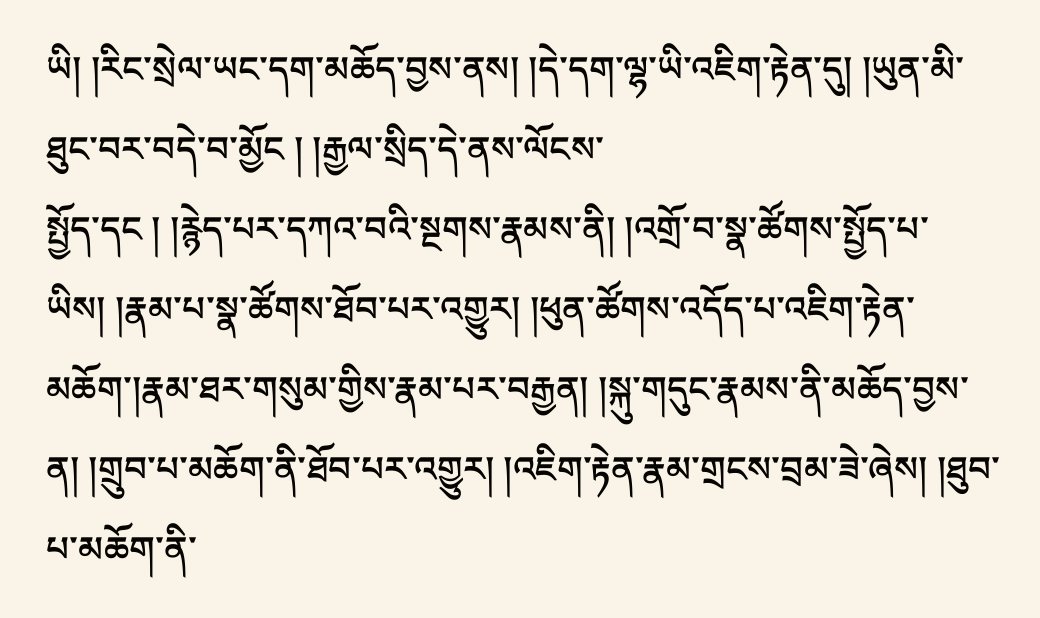ཡི། །རིང་སྲེལ་ཡང་དག་མཆོད་བྱས་ནས། །དེ་དག་ལྷ་ཡི་འཇིག་རྟེན་དུ། །ཡུན་མི་ཐུང་བར་བདེ་བ་མྱོང ། །རྒྱལ་སྲིད་དེ་ནས་ལོངས་
སྤྱོད་དང ། །རྙེད་པར་དཀའ་བའི་སྔགས་རྣམས་ནི། །འགྲོ་བ་སྣ་ཚོགས་སྤྱོད་པ་ཡིས། །རྣམ་པ་སྣ་ཚོགས་ཐོབ་པར་འགྱུར། །ཕུན་ཚོགས་འདོད་པ་འཇིག་རྟེན་མཆོག་།རྣམ་ཐར་གསུམ་གྱིས་རྣམ་པར་བརྒྱན། །སྐུ་གདུང་རྣམས་ནི་མཆོད་བྱས་ན། །གྲུབ་པ་མཆོག་ནི་ཐོབ་པར་འགྱུར། །འཇིག་རྟེན་རྣམ་གྲངས་བྲམ་ཟེ་ཞེས། །ཐུབ་པ་མཆོག་ནི་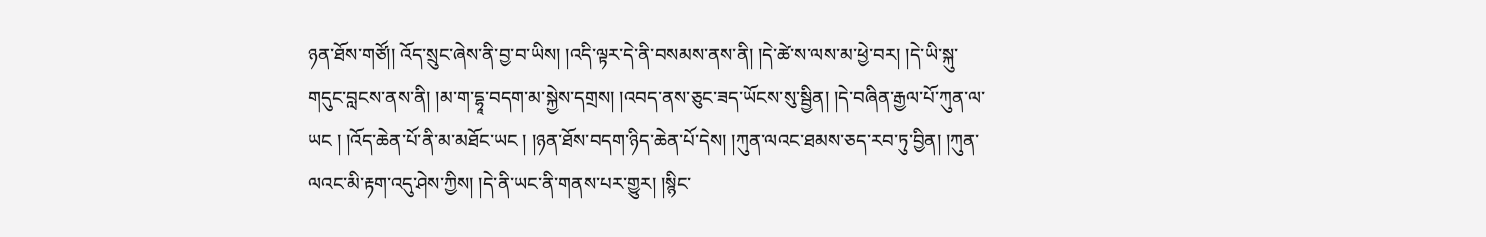ཉན་ཐོས་གཙོ།། འོད་སྲུང་ཞེས་ནི་བྱ་བ་ཡིས། །འདི་ལྟར་དེ་ནི་བསམས་ནས་ནི། །དེ་ཚེ་ས་ལས་མ་ཕྱེ་བར། །དེ་ཡི་སྐུ་གདུང་བླངས་ནས་ནི། །མ་ག་དྷཱ་བདག་མ་སྐྱེས་དགྲས། །འབད་ནས་ཅུང་ཟད་ཡོངས་སུ་སྦྱིན། །དེ་བཞིན་རྒྱལ་པོ་ཀུན་ལ་ཡང ། །འོད་ཆེན་པོ་ནི་མ་མཐོང་ཡང ། །ཉན་ཐོས་བདག་ཉིད་ཆེན་པོ་དེས། །ཀུན་ལའང་ཐམས་ཅད་རབ་ཏུ་བྱིན། །ཀུན་ལའང་མི་རྟག་འདུ་ཤེས་ཀྱིས། །དེ་ནི་ཡང་ནི་གནས་པར་གྱུར། །སྙིང་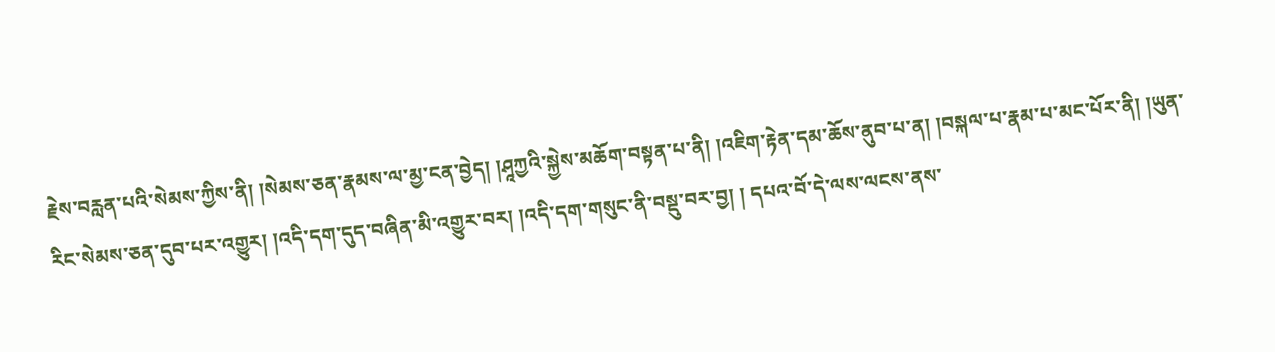རྗེས་བརླན་པའི་སེམས་ཀྱིས་ནི། །སེམས་ཅན་རྣམས་ལ་མྱ་ངན་བྱེད། །ཤཱཀྱའི་སྐྱེས་མཆོག་བསྟན་པ་ནི། །འཇིག་རྟེན་དམ་ཆོས་ནུབ་པ་ན། །བསྐལ་པ་རྣམ་པ་མང་པོར་ནི། །ཡུན་རིང་སེམས་ཅན་དུབ་པར་འགྱུར། །འདི་དག་དུད་བཞིན་མི་འགྱུར་བར། །འདི་དག་གསུང་ནི་བསྡུ་བར་བྱ། ། དཔའ་བོ་དེ་ལས་ལངས་ནས་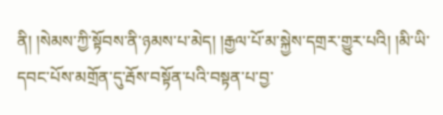ནི། །སེམས་ཀྱི་སྟོབས་ནི་ཉམས་པ་མེད། །རྒྱལ་པོ་མ་སྐྱེས་དགྲར་གྱུར་པའི། །མི་ཡི་དབང་པོས་མགྲོན་དུ་རྦོས་བསྟོན་པའི་བསྟན་པ་བྱ་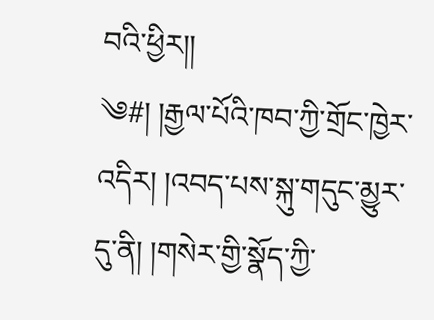བའི་ཕྱིར།།
༄#། །རྒྱལ་པོའི་ཁབ་ཀྱི་གྲོང་ཁྱེར་འདིར། །འབད་པས་སྐུ་གདུང་མྱུར་དུ་ནི། །གསེར་གྱི་སྣོད་ཀྱི་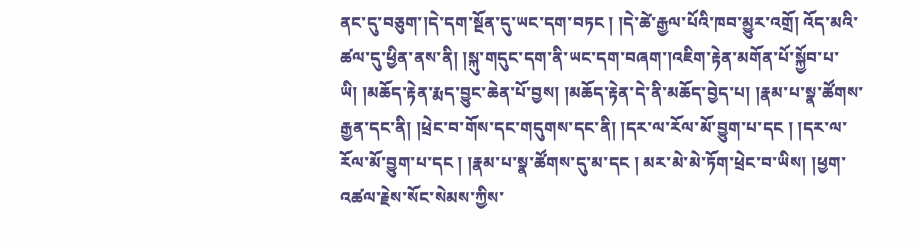ནང་དུ་བཅུག་།དེ་དག་སྔོན་དུ་ཡང་དག་བཏང ། །དེ་ཚེ་རྒྱལ་པོའི་ཁབ་མྱུར་འགྲོ། འོད་མའི་ཚལ་དུ་ཕྱིན་ནས་ནི། །སྐུ་གདུང་དག་ནི་ཡང་དག་བཞག་།འཇིག་རྟེན་མགོན་པོ་སྐྱོབ་པ་ཡི། །མཆོད་རྟེན་རྨད་བྱུང་ཆེན་པོ་བྱས། །མཆོད་རྟེན་དེ་ནི་མཆོད་བྱེད་པ། །རྣམ་པ་སྣ་ཚོགས་རྒྱན་དང་ནི། །ཕྲེང་བ་གོས་དང་གདུགས་དང་ནི། །དར་ལ་རོལ་མོ་བྱུག་པ་དང ། །དར་ལ་རོལ་མོ་བྱུག་པ་དང ། །རྣམ་པ་སྣ་ཚོགས་དུ་མ་དང ། མར་མེ་མེ་ཏོག་ཕྲེང་བ་ཡིས། །ཕྱག་འཚལ་རྗེས་སོང་སེམས་ཀྱིས་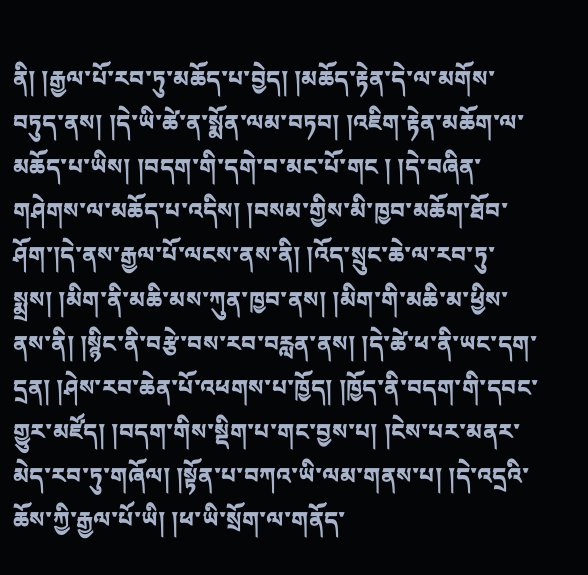ནི། །རྒྱལ་པོ་རབ་ཏུ་མཆོད་པ་བྱེད། །མཆོད་རྟེན་དེ་ལ་མགོས་བཏུད་ནས། །དེ་ཡི་ཚེ་ན་སྨོན་ལམ་བཏབ། །འཇིག་རྟེན་མཆོག་ལ་མཆོད་པ་ཡིས། །བདག་གི་དགེ་བ་མང་པོ་གང ། །དེ་བཞིན་གཤེགས་ལ་མཆོད་པ་འདིས། །བསམ་གྱིས་མི་ཁྱབ་མཆོག་ཐོབ་ཤོག་།དེ་ནས་རྒྱལ་པོ་ལངས་ནས་ནི། །འོད་སྲུང་ཆེ་ལ་རབ་ཏུ་སྨྲས། །མིག་ནི་མཆི་མས་ཀུན་ཁྱབ་ནས། །མིག་གི་མཆི་མ་ཕྱིས་ནས་ནི། །སྙིང་ནི་བརྩེ་བས་རབ་བརླན་ནས། །དེ་ཚེ་ཕ་ནི་ཡང་དག་དྲན། །ཤེས་རབ་ཆེན་པོ་འཕགས་པ་ཁྱོད། །ཁྱོད་ནི་བདག་གི་དབང་གྱུར་མཛོད། །བདག་གིས་སྡིག་པ་གང་བྱས་པ། །ངེས་པར་མནར་མེད་རབ་ཏུ་གཞོལ། །སྟོན་པ་བཀའ་ཡི་ལམ་གནས་པ། །དེ་འདྲའི་
ཆོས་ཀྱི་རྒྱལ་པོ་ཡི། །ཕ་ཡི་སྲོག་ལ་གནོད་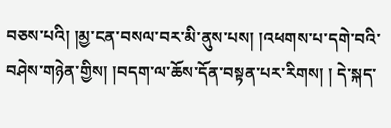བཅས་པའི། །མྱ་ངན་བསལ་བར་མི་ནུས་པས། །འཕགས་པ་དགེ་བའི་བཤེས་གཉེན་གྱིས། །བདག་ལ་ཆོས་དོན་བསྟན་པར་རིགས། ། དེ་སྐད་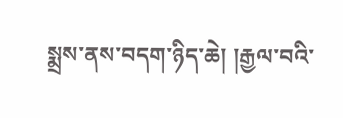སྨྲས་ནས་བདག་ཉིད་ཆེ། །རྒྱལ་བའི་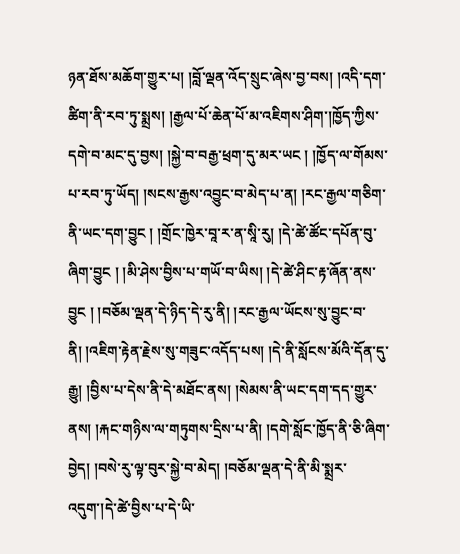ཉན་ཐོས་མཆོག་གྱུར་པ། །བློ་ལྡན་འོད་སྲུང་ཞེས་བྱ་བས། །འདི་དག་ཚིག་ནི་རབ་ཏུ་སྨྲས། །རྒྱལ་པོ་ཆེན་པོ་མ་འཇིགས་ཤིག་།ཁྱོད་ཀྱིས་དགེ་བ་མང་དུ་བྱས། །སྐྱེ་བ་བརྒྱ་ཕྲག་དུ་མར་ཡང ། །ཁྱོད་ལ་གོམས་པ་རབ་ཏུ་ཡོད། །སངས་རྒྱས་འབྱུང་བ་མེད་པ་ན། །རང་རྒྱལ་གཅིག་ནི་ཡང་དག་བྱུང ། །གྲོང་ཁྱེར་བཱ་ར་ན་སཱི་རུ། །དེ་ཚེ་ཚོང་དཔོན་བུ་ཞིག་བྱུང ། །མི་ཤེས་བྱིས་པ་གཡོ་བ་ཡིས། །དེ་ཚེ་ཤིང་རྟ་ཞོན་ནས་བྱུང ། །བཅོམ་ལྡན་དེ་ཉིད་དེ་རུ་ནི། །རང་རྒྱལ་ཡོངས་སུ་བྱུང་བ་ནི། །འཇིག་རྟེན་རྗེས་སུ་གཟུང་འདོད་པས། །དེ་ནི་སློངས་མོའི་དོན་དུ་རྒྱུ། །བྱིས་པ་དེས་ནི་དེ་མཐོང་ནས། །སེམས་ནི་ཡང་དག་དད་གྱུར་ནས། །རྐང་གཉིས་ལ་གཏུགས་དྲིས་པ་ནི། །དགེ་སློང་ཁྱོད་ནི་ཅི་ཞིག་བྱེད། །བསེ་རུ་ལྟ་བུར་སྐྱེ་བ་མེད། །བཅོམ་ལྡན་དེ་ནི་མི་སྨྲར་འདུག་།དེ་ཚེ་བྱིས་པ་དེ་ཡི་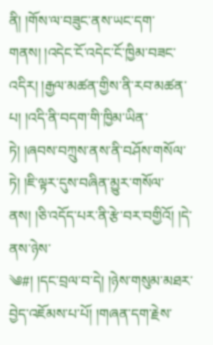ནི། །གོས་ལ་བཟུང་ནས་ཡང་དག་གནས། །འདེང་ངོ་འདེང་ངོ་ཁྱིམ་བཟང་འདིར། །རྒྱལ་མཚན་གྱིས་ནི་རབ་མཚན་པ། །འདི་ནི་བདག་གི་ཁྱིམ་ཡིན་ཏེ། །ཞབས་བཀྲུས་ནས་ནི་བཤོས་གསོལ་ཏེ། །ཇི་ལྟར་དུས་བཞིན་མྱུར་གསོལ་ནས། །ཅི་འདོད་པར་ནི་རྩེ་བར་བགྱིའོ། །དེ་ནས་ཉེས་
༄#། །དང་བྲལ་བ་དེ། །ཉེས་གསུམ་མཐར་བྱེད་འཇོམས་པ་པོ། །གཞན་དག་རྗེས་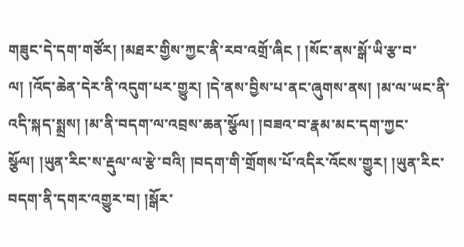གཟུང་དེ་དག་གཙོར། །མཐར་གྱིས་ཀྱང་ནི་རབ་འགྲོ་ཞིང ། །སོང་ནས་སྒོ་ཡི་རྩ་བ་ལ། །འོད་ཆེན་དེར་ནི་འདུག་པར་གྱུར། །དེ་ནས་བྱིས་པ་ནང་ཞུགས་ནས། །མ་ལ་ཡང་ནི་འདི་སྐད་སྨྲས། །མ་ནི་བདག་ལ་འབྲས་ཆན་སྩོལ། །བཟའ་བ་རྣམ་མང་དག་ཀྱང་སྩོལ། །ཡུན་རིང་ས་རྡུལ་ལ་རྩེ་བའི། །བདག་གི་གྲོགས་པོ་འདིར་འོངས་གྱུར། །ཡུན་རིང་བདག་ནི་དགར་འགྱུར་བ། །སྒོར་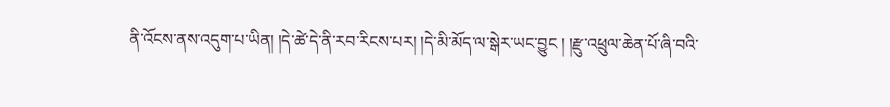ནི་འོངས་ནས་འདུག་པ་ཡིན། །དེ་ཚེ་དེ་ནི་རབ་རིངས་པར། །དེ་མི་མོད་ལ་སྒེར་ཡང་བྱུང ། །རྫུ་འཕྲུལ་ཆེན་པོ་ཞི་བའི་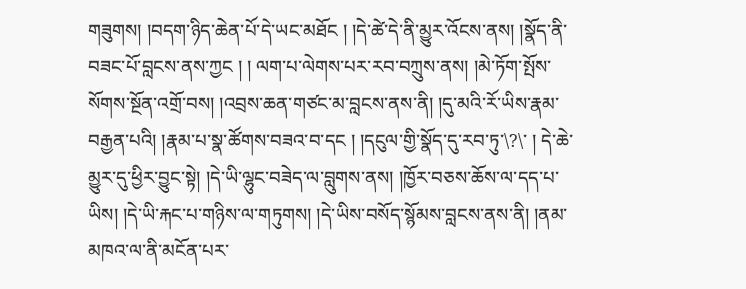གཟུགས། །བདག་ཉིད་ཆེན་པོ་དེ་ཡང་མཐོང ། །དེ་ཚེ་དེ་ནི་མྱུར་འོངས་ནས། །སྣོད་ནི་བཟང་པོ་བླངས་ནས་ཀྱང ། ། ལག་པ་ལེགས་པར་རབ་བཀྲུས་ནས། །མེ་ཏོག་སྤོས་སོགས་སྔོན་འགྲོ་བས། །འབྲས་ཆན་གཙང་མ་བླངས་ནས་ནི། །དུ་མའི་རོ་ཡིས་རྣམ་བརྒྱན་པའི། །རྣམ་པ་སྣ་ཚོགས་བཟའ་བ་དང ། །དངུལ་གྱི་སྣོད་དུ་རབ་ཏུ་\?\་ ། དེ་ཆེ་མྱུར་དུ་ཕྱིར་བྱུང་སྟེ། །དེ་ཡི་ལྷུང་བཟེད་ལ་བླུགས་ནས། །ཁྱོར་བཅས་ཆོས་ལ་དད་པ་ཡིས། །དེ་ཡི་རྐང་པ་གཉིས་ལ་གཏུགས། །དེ་ཡིས་བསོད་སྙོམས་བླངས་ནས་ནི། །ནམ་མཁའ་ལ་ནི་མངོན་པར་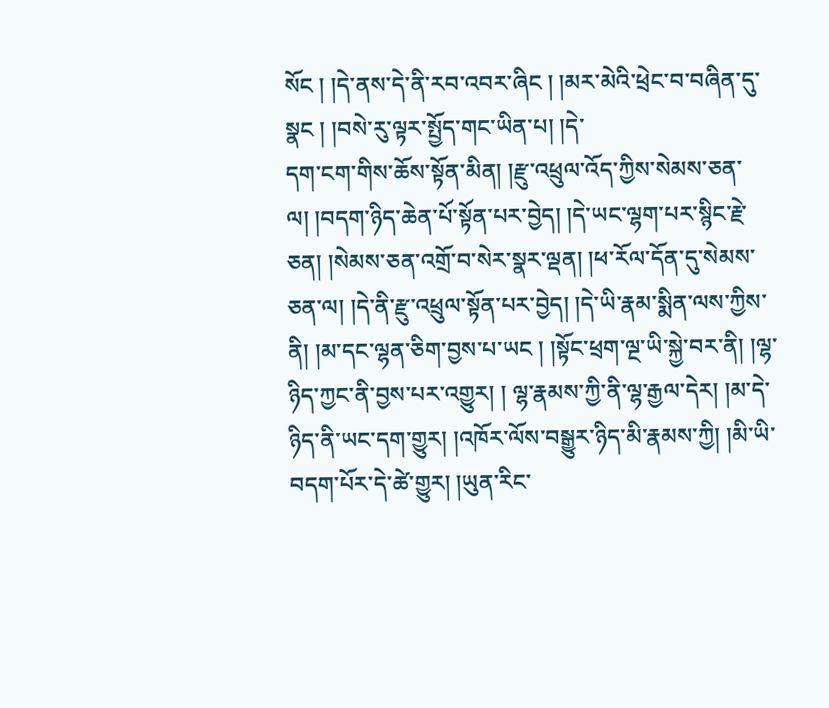སོང ། །དེ་ནས་དེ་ནི་རབ་འབར་ཞིང ། །མར་མེའི་ཕྲེང་བ་བཞིན་དུ་སྣང ། །བསེ་རུ་ལྟར་སྤྱོད་གང་ཡིན་པ། །དེ་
དག་ངག་གིས་ཆོས་སྟོན་མིན། །རྫུ་འཕྲུལ་འོད་ཀྱིས་སེམས་ཅན་ལ། །བདག་ཉིད་ཆེན་པོ་སྟོན་པར་བྱེད། །དེ་ཡང་ལྷག་པར་སྙིང་རྗེ་ཅན། །སེམས་ཅན་འགྲོ་བ་སེར་སྣར་ལྡན། །ཕ་རོལ་དོན་དུ་སེམས་ཅན་ལ། །དེ་ནི་རྫུ་འཕྲུལ་སྟོན་པར་བྱེད། །དེ་ཡི་རྣམ་སྨིན་ལས་ཀྱིས་ནི། །མ་དང་ལྷན་ཅིག་བྱས་པ་ཡང ། །སྟོང་ཕྲག་ལྔ་ཡི་སྐྱེ་བར་ནི། །ལྷ་ཉིད་ཀྱང་ནི་བྱས་པར་འགྱུར། ། ལྷ་རྣམས་ཀྱི་ནི་ལྷ་རྒྱལ་དེར། །མ་དེ་ཉིད་ནི་ཡང་དག་གྱུར། །འཁོར་ལོས་བསྒྱུར་ཉིད་མི་རྣམས་ཀྱི། །མི་ཡི་བདག་པོར་དེ་ཚེ་གྱུར། །ཡུན་རིང་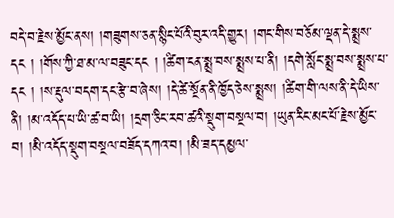བདེ་བ་རྗེས་མྱོང་ནས། །གཟུགས་ཅན་སྙིང་པོའི་བུར་འདི་གྱུར། །གང་གིས་བཅོམ་ལྡན་དེ་སྨྲས་དང ། །གོས་ཀྱི་ཐ་མ་ལ་བཟུང་དང ། །ཚིག་ངན་སྨྲ་བས་སྨྲས་པ་ནི། །དགེ་སློང་སྨྲ་བས་སྨྲས་པ་དང ། །ས་རྡུལ་བདག་དང་རྩེ་བ་ཞེས། །དེ་ཚེ་སྔོན་ནི་ཁྱོད་ཅེས་སྨྲས། །ཚིག་གི་ལས་ནི་དེ་ཡིས་ནི། །མ་འདོད་པ་ཡི་ཚ་བ་ཡི། །དྲག་ཅིང་རབ་ཚའི་སྡུག་བསྔལ་བ། །ཡུན་རིང་མང་པོ་རྗེས་མྱོང་བ། །མི་འདོད་སྡུག་བསྔལ་བཟོད་དཀའ་བ། །མི་ཟད་དམྱལ་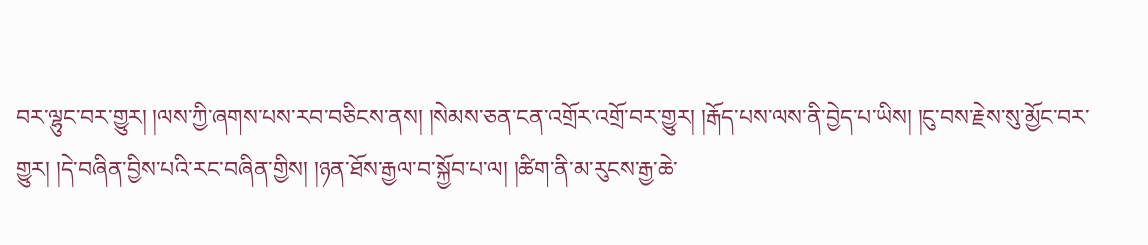བར་ལྷུང་བར་གྱུར། །ལས་ཀྱི་ཞགས་པས་རབ་བཅིངས་ནས། །སེམས་ཅན་ངན་འགྲོར་འགྲོ་བར་གྱུར། །རྒོད་པས་ལས་ནི་བྱེད་པ་ཡིས། །ངུ་བས་རྗེས་སུ་མྱོང་བར་གྱུར། །དེ་བཞིན་བྱིས་པའི་རང་བཞིན་གྱིས། །ཉན་ཐོས་རྒྱལ་བ་སྐྱོབ་པ་ལ། །ཚིག་ནི་མ་རུངས་རྒྱ་ཆེ་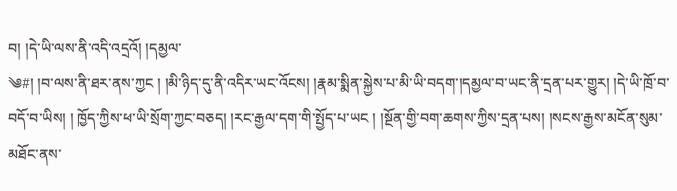བ། །དེ་ཡི་ལས་ནི་འདི་འདྲའོ། །དམྱལ་
༄#། །བ་ལས་ནི་ཐར་ནས་ཀྱང ། །མི་ཉིད་དུ་ནི་འདིར་ཡང་འོངས། །རྣམ་སྨིན་སྐྱེས་པ་མི་ཡི་བདག་།དམྱལ་བ་ཡང་ནི་དྲན་པར་གྱུར། །དེ་ཡི་ཁྲོ་བ་བདོ་བ་ཡིས། ། ཁྱོད་ཀྱིས་ཕ་ཡི་སྲོག་ཀྱང་བཅད། །རང་རྒྱལ་དག་གི་སྤྱོད་པ་ཡང ། །སྔོན་གྱི་བག་ཆགས་ཀྱིས་དྲན་པས། །སངས་རྒྱས་མངོན་སུམ་མཐོང་ནས་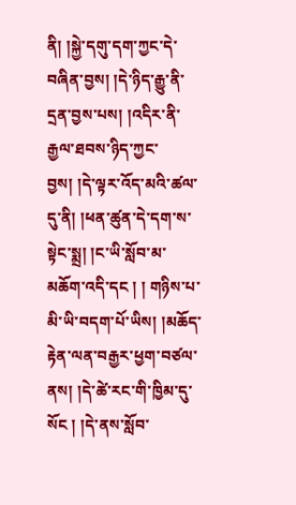ནི། །སྐྱེ་དགུ་དག་ཀྱང་དེ་བཞིན་བྱས། །དེ་ཉིད་རྒྱུ་ནི་དྲན་བྱས་པས། །འདིར་ནི་རྒྱལ་ཐབས་ཉིད་ཀྱང་བྱས། །དེ་ལྟར་འོད་མའི་ཚལ་དུ་ནི། །ཕན་ཚུན་དེ་དག་ས་སྟེང་སྨྲ། །ང་ཡི་སློབ་མ་མཆོག་འདི་དང ། ། གཉིས་པ་མི་ཡི་བདག་པོ་ཡིས། །མཆོད་རྟེན་ལན་བརྒྱར་ཕྱག་བཙལ་ནས། །དེ་ཚེ་རང་གི་ཁྱིམ་དུ་སོང ། །དེ་ནས་སློབ་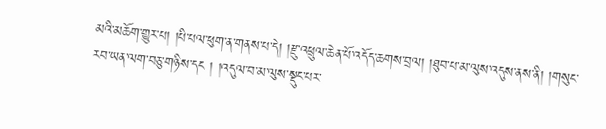མའི་མཆོག་གྱུར་པ། །པི་པལ་ཕུག་ན་གནས་པ་དེ། །རྫུ་འཕྲུལ་ཆེན་པོ་འདོད་ཆགས་བྲལ། །ཐུབ་པ་མ་ལུས་འདུས་ནས་ནི། །གསུང་རབ་ཡན་ལག་བཅུ་གཉིས་དང ། །འདུལ་བ་མ་ལུས་སྡུང་པར་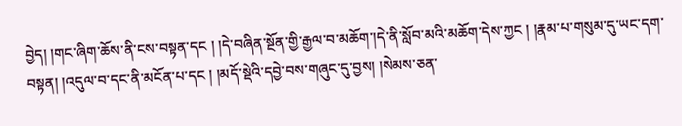བྱེད། །གང་ཞིག་ཆོས་ནི་ངས་བསྟན་དང ། །དེ་བཞིན་སྔོན་གྱི་རྒྱལ་བ་མཆོག་།དེ་ནི་སློབ་མའི་མཆོག་དེས་ཀྱང ། །རྣམ་པ་གསུམ་དུ་ཡང་དག་བསྟན། །འདུལ་བ་དང་ནི་མངོན་པ་དང ། །མདོ་སྡེའི་དབྱེ་བས་གཞུང་དུ་བྱས། །སེམས་ཅན་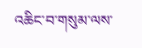འཆིང་བ་གསུམ་ལས་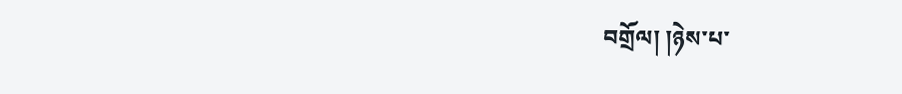བགྲོལ། །ཉེས་པ་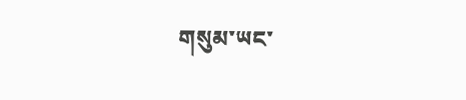གསུམ་ཡང་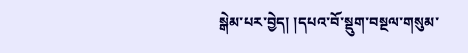སྒེམ་པར་བྱེད། །དཔའ་བོ་སྡུག་བསྔལ་གསུམ་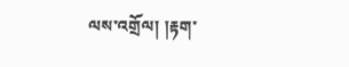ལས་འགྲོལ། །རྟག་